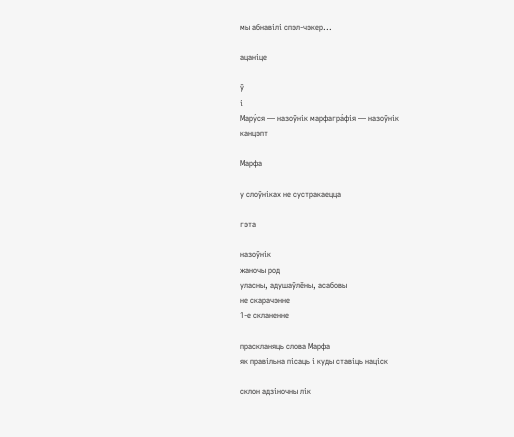мы абнавілі спэл-чэкер...

ацаніце

ў
і
Мару́ся — назоўнік марфагра́фія — назоўнік
канцэпт

Марфа

у слоўніках не сустракаецца

гэта

назоўнік
жаночы род
уласны, адушаўлёны, асабовы
не скарачэнне
1-е скланенне

праскланяць слова Марфа
як правільна пісаць і куды ставіць націск

склон адзіночны лік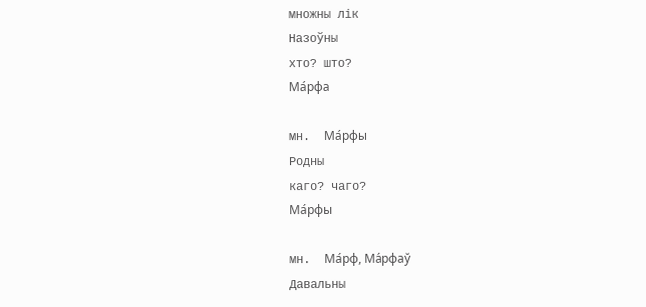множны лік
Назоўны
хто? што?
Ма́рфа

мн.  Ма́рфы
Родны
каго? чаго?
Ма́рфы

мн.  Ма́рф, Ма́рфаў
Давальны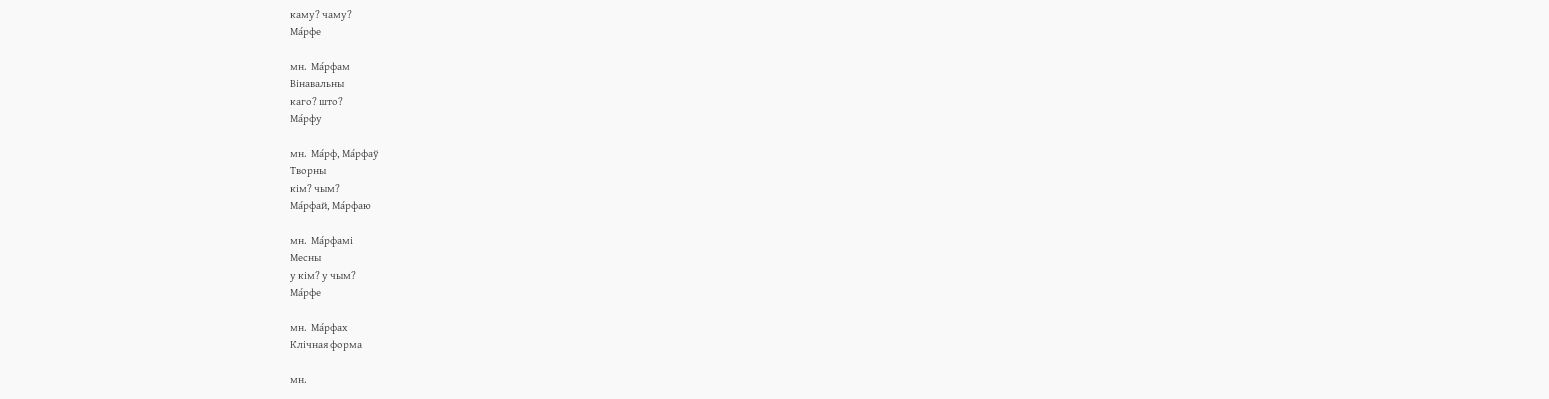каму? чаму?
Ма́рфе

мн.  Ма́рфам
Вінавальны
каго? што?
Ма́рфу

мн.  Ма́рф, Ма́рфаў
Творны
кім? чым?
Ма́рфай, Ма́рфаю

мн.  Ма́рфамі
Месны
у кім? у чым?
Ма́рфе

мн.  Ма́рфах
Клічная форма

мн.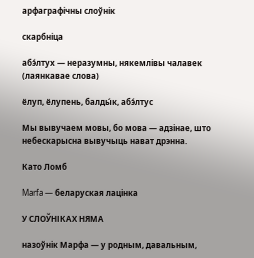арфаграфічны слоўнік

скарбніца

абэ́лтух — неразумны, някемлівы чалавек (лаянкавае слова)

ёлуп, ёлупень, балды́к, абэ́лтус

Мы вывучаем мовы, бо мова — адзінае, што небескарысна вывучыць нават дрэнна.

Като Ломб

Marfa — беларуская лацінка

У СЛОЎНІКАХ НЯМА

назоўнік Марфа — у родным, давальным,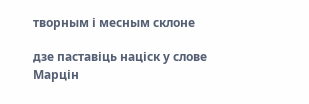творным і месным склоне

дзе паставіць націск у слове Марцін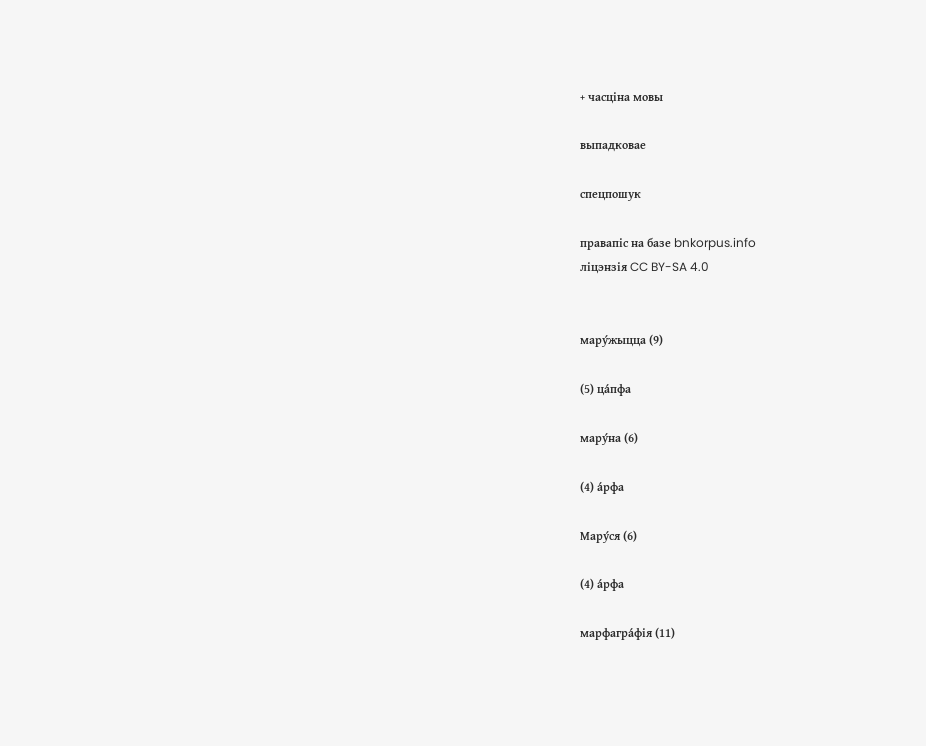+ часціна мовы

выпадковае

спецпошук

правапіс на базе bnkorpus.info
ліцэнзія CC BY-SA 4.0


мару́жыцца (9)

(5) ца́пфа

мару́на (6)

(4) а́рфа

Мару́ся (6)

(4) а́рфа

марфагра́фія (11)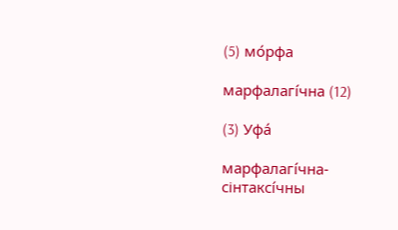(5) мо́рфа

марфалагі́чна (12)

(3) Уфа́

марфалагі́чна-сінтаксі́чны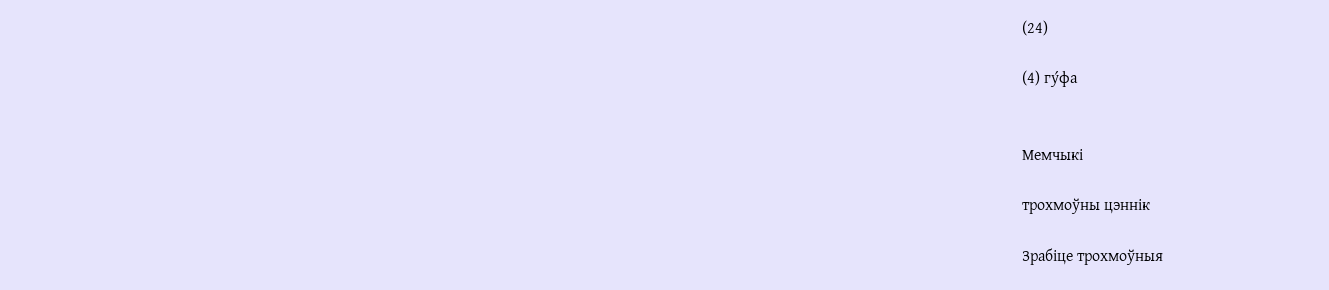(24)

(4) гу́фа


Мемчыкі

трохмоўны цэннік

Зрабіце трохмоўныя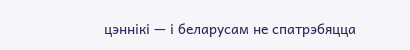цэннікі — і беларусам не спатрэбяцца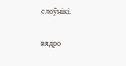слоўнікі.

вядро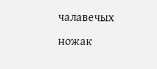чалавечых ножак